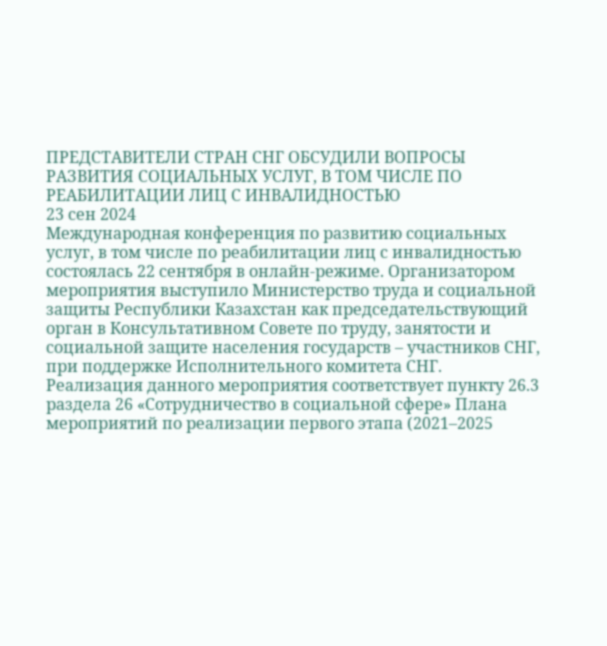ПРЕДСТАВИТЕЛИ СТРАН СНГ ОБСУДИЛИ ВОПРОСЫ РАЗВИТИЯ СОЦИАЛЬНЫХ УСЛУГ, В ТОМ ЧИСЛЕ ПО РЕАБИЛИТАЦИИ ЛИЦ С ИНВАЛИДНОСТЬЮ
23 сен 2024
Международная конференция по развитию социальных услуг, в том числе по реабилитации лиц с инвалидностью состоялась 22 сентября в онлайн-режиме. Организатором мероприятия выступило Министерство труда и социальной защиты Республики Казахстан как председательствующий орган в Консультативном Совете по труду, занятости и социальной защите населения государств – участников СНГ, при поддержке Исполнительного комитета СНГ.
Реализация данного мероприятия соответствует пункту 26.3 раздела 26 «Сотрудничество в социальной сфере» Плана мероприятий по реализации первого этапа (2021–2025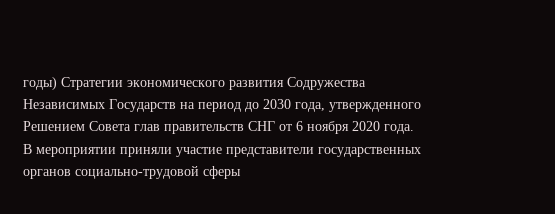годы) Стратегии экономического развития Содружества Независимых Государств на период до 2030 года, утвержденного Решением Совета глав правительств СНГ от 6 ноября 2020 года.
В мероприятии приняли участие представители государственных органов социально-трудовой сферы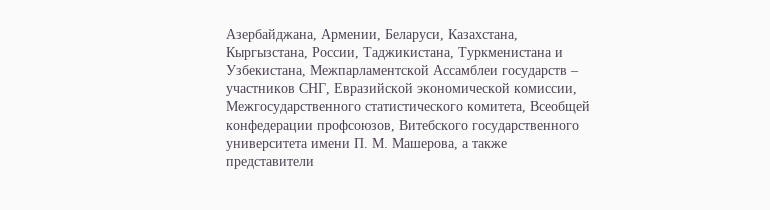Азербайджана, Армении, Беларуси, Казахстана, Кыргызстана, России, Таджикистана, Туркменистана и Узбекистана, Межпарламентской Ассамблеи государств – участников СНГ, Евразийской экономической комиссии, Межгосударственного статистического комитета, Всеобщей конфедерации профсоюзов, Витебского государственного университета имени П. М. Машерова, а также представители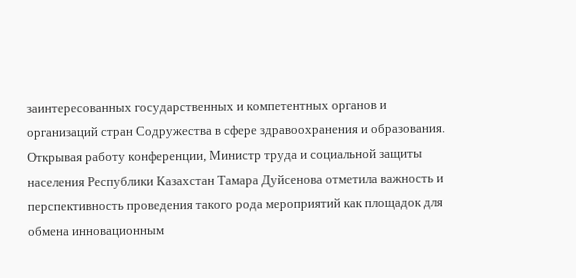заинтересованных государственных и компетентных органов и организаций стран Содружества в сфере здравоохранения и образования.
Открывая работу конференции, Министр труда и социальной защиты населения Республики Казахстан Тамара Дуйсенова отметила важность и перспективность проведения такого рода мероприятий как площадок для обмена инновационным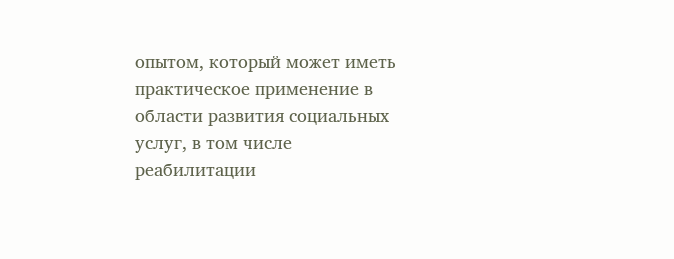опытом, который может иметь практическое применение в области развития социальных услуг, в том числе реабилитации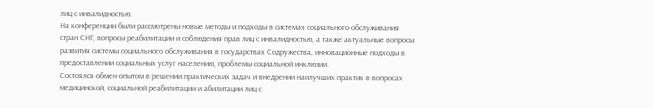лиц с инвалидностью.
На конференции были рассмотрены новые методы и подходы в системах социального обслуживания стран СНГ, вопросы реабилитации и соблюдения прав лиц с инвалидностью, а также актуальные вопросы развития системы социального обслуживания в государствах Содружества, инновационные подходы в предоставлении социальных услуг населению, проблемы социальной инклюзии.
Состоялся обмен опытом в решении практических задач и внедрении наилучших практик в вопросах медицинской, социальной реабилитации и абилитации лиц с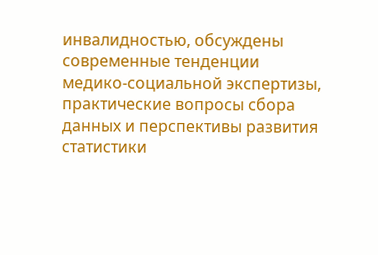инвалидностью, обсуждены современные тенденции медико-социальной экспертизы, практические вопросы сбора данных и перспективы развития статистики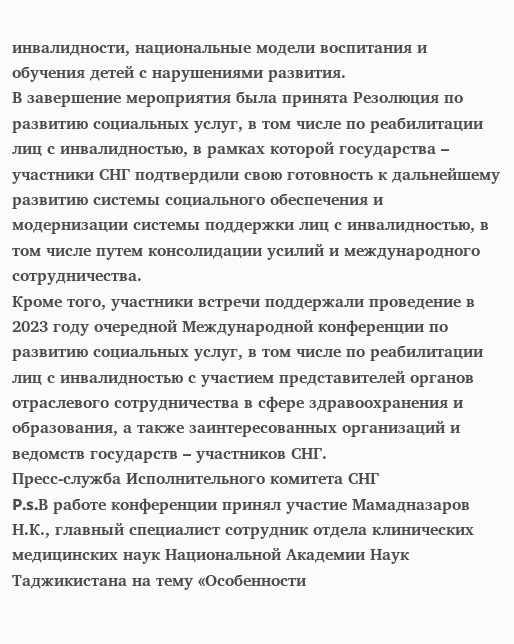инвалидности, национальные модели воспитания и обучения детей с нарушениями развития.
В завершение мероприятия была принята Резолюция по развитию социальных услуг, в том числе по реабилитации лиц с инвалидностью, в рамках которой государства – участники СНГ подтвердили свою готовность к дальнейшему развитию системы социального обеспечения и модернизации системы поддержки лиц с инвалидностью, в том числе путем консолидации усилий и международного сотрудничества.
Кроме того, участники встречи поддержали проведение в 2023 году очередной Международной конференции по развитию социальных услуг, в том числе по реабилитации лиц с инвалидностью с участием представителей органов отраслевого сотрудничества в сфере здравоохранения и образования, а также заинтересованных организаций и ведомств государств – участников СНГ.
Пресс-служба Исполнительного комитета СНГ
P.s.В работе конференции принял участие Мамадназаров Н.К., главный специалист сотрудник отдела клинических медицинских наук Национальной Академии Наук Таджикистана на тему «Особенности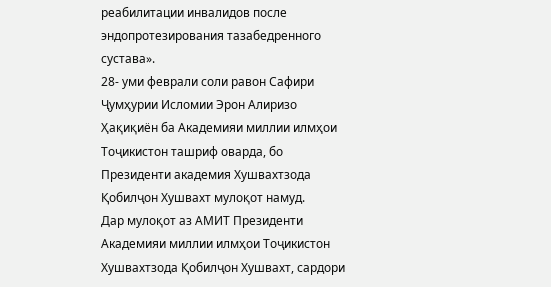реабилитации инвалидов после эндопротезирования тазабедренного сустава».
28- уми феврали соли равон Сафири Ҷумҳурии Исломии Эрон Алиризо Ҳақиқиён ба Академияи миллии илмҳои Тоҷикистон ташриф оварда, бо Президенти академия Хушвахтзода Қобилҷон Хушвахт мулоқот намуд.
Дар мулоқот аз АМИТ Президенти Академияи миллии илмҳои Тоҷикистон Хушвахтзода Қобилҷон Хушвахт, сардори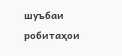шуъбаи робитаҳои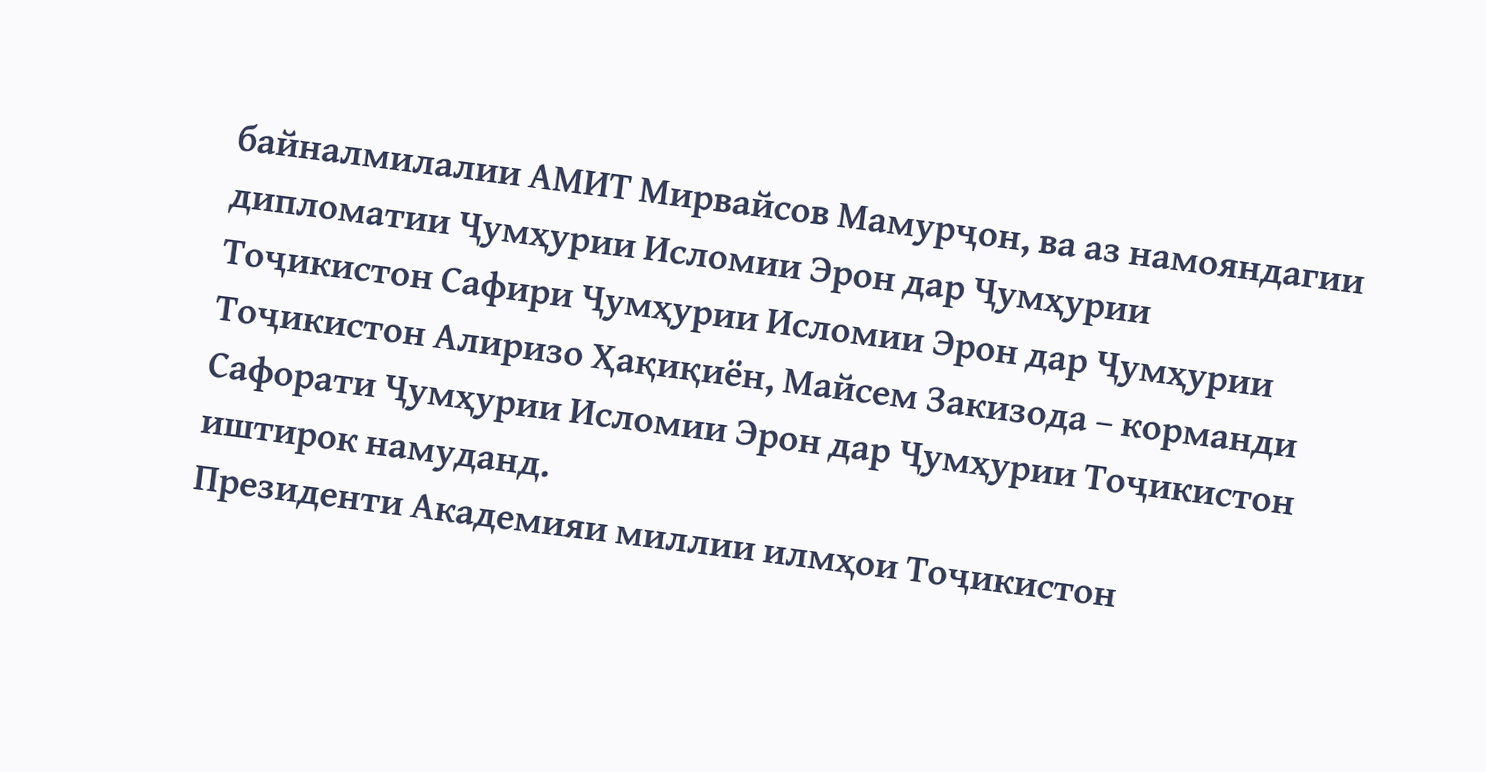байналмилалии АМИТ Мирвайсов Мамурҷон, ва аз намояндагии дипломатии Ҷумҳурии Исломии Эрон дар Ҷумҳурии Тоҷикистон Сафири Ҷумҳурии Исломии Эрон дар Ҷумҳурии Тоҷикистон Алиризо Ҳақиқиён, Майсем Закизода – корманди Сафорати Ҷумҳурии Исломии Эрон дар Ҷумҳурии Тоҷикистон иштирок намуданд.
Президенти Академияи миллии илмҳои Тоҷикистон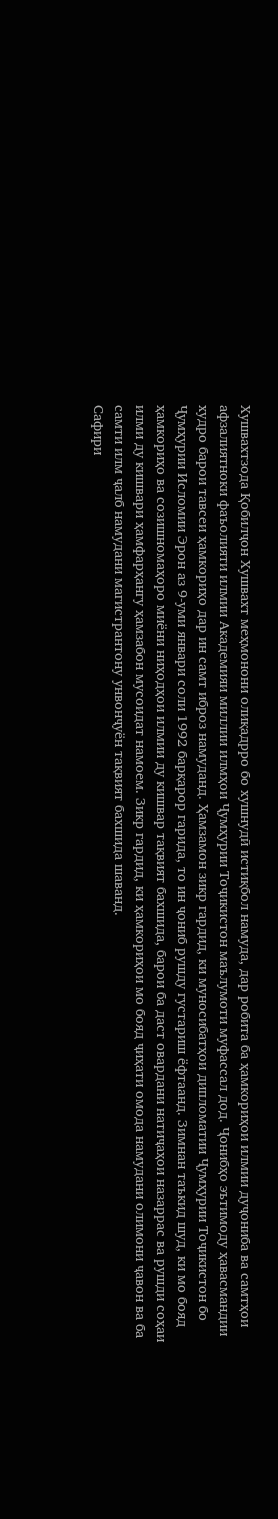Хушвахтзода Қобилҷон Хушвахт меҳмонони олиқадрро бо хушнудӣ истиқбол намуда, дар робита ба ҳамкориҳои илмии дуҷониба ва самтҳои афзалиятноки фаъолияти илмии Академияи миллии илмҳои Ҷумҳурии Тоҷикистон маълумоти муфассал дод. Ҷонибҳо эътимоду ҳавасмандии худро барои тавсеи ҳамкориҳо дар ин самт иброз намуданд. Ҳамзамон зикр гардид, ки муносибатҳои дипломатии Ҷумҳурии Тоҷикистон бо Ҷумҳурии Исломии Эрон аз 9-уми январи соли 1992 барқарор гарида, то ин ҷониб рушду густариш ёфтаанд. Зимнан таъкид шуд, ки мо бояд ҳамкориҳо ва созишномаҳоро миёни ниҳодҳои илмии ду кишвар тақвият бахшида, барои ба даст овардани натиҷаҳои назаррас ва рушди соҳаи илми ду кишвари ҳамфарҳангу ҳамзабон мусоидат намоем. Зикр гардид, ки ҳамкориҳои мо бояд ҷиҳати омода намудани олимони ҷавон ва ба самти илм ҷалб намудани магистрантону унвонҷуён тақвият бахшида шаванд.
Сафири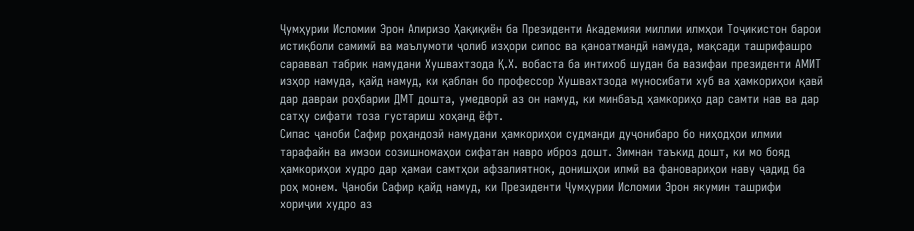Ҷумҳурии Исломии Эрон Алиризо Ҳақиқиён ба Президенти Академияи миллии илмҳои Тоҷикистон барои истиқболи самимӣ ва маълумоти ҷолиб изҳори сипос ва қаноатмандӣ намуда, мақсади ташрифашро сараввал табрик намудани Хушвахтзода Қ.Х. вобаста ба интихоб шудан ба вазифаи президенти АМИТ изҳор намуда, қайд намуд, ки қаблан бо профессор Хушвахтзода муносибати хуб ва ҳамкориҳои қавӣ дар давраи роҳбарии ДМТ дошта, умедворӣ аз он намуд, ки минбаъд ҳамкориҳо дар самти нав ва дар сатҳу сифати тоза густариш хоҳанд ёфт.
Сипас ҷаноби Сафир роҳандозӣ намудани ҳамкориҳои судманди дуҷонибаро бо ниҳодҳои илмии тарафайн ва имзои созишномаҳои сифатан навро иброз дошт. Зимнан таъкид дошт, ки мо бояд ҳамкориҳои худро дар ҳамаи самтҳои афзалиятнок, донишҳои илмӣ ва фановариҳои наву ҷадид ба роҳ монем. Ҷаноби Сафир қайд намуд, ки Президенти Ҷумҳурии Исломии Эрон якумин ташрифи хориҷии худро аз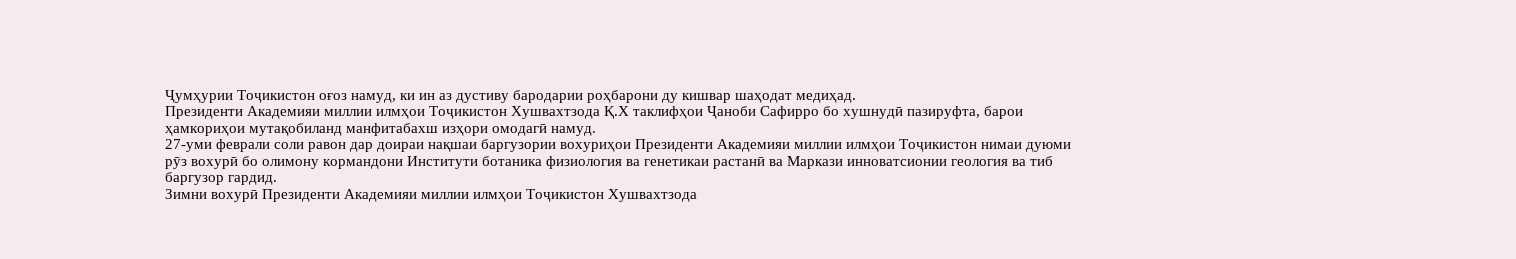Ҷумҳурии Тоҷикистон оғоз намуд, ки ин аз дустиву бародарии роҳбарони ду кишвар шаҳодат медиҳад.
Президенти Академияи миллии илмҳои Тоҷикистон Хушвахтзода Қ.Х таклифҳои Ҷаноби Сафирро бо хушнудӣ пазируфта, барои ҳамкориҳои мутақобиланд манфитабахш изҳори омодагӣ намуд.
27-уми феврали соли равон дар доираи нақшаи баргузории вохуриҳои Президенти Академияи миллии илмҳои Тоҷикистон нимаи дуюми рӯз вохурӣ бо олимону кормандони Институти ботаника физиология ва генетикаи растанӣ ва Маркази инноватсионии геология ва тиб баргузор гардид.
Зимни вохурӣ Президенти Академияи миллии илмҳои Тоҷикистон Хушвахтзода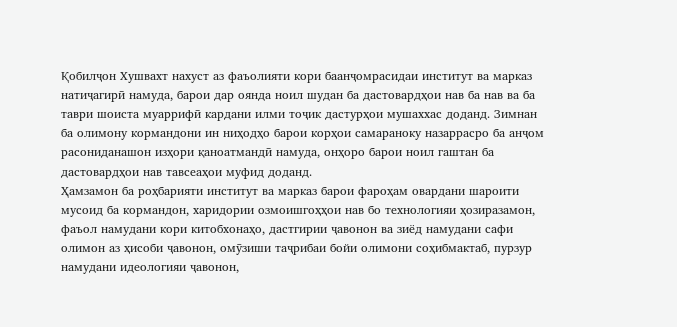Қобилҷон Хушвахт нахуст аз фаъолияти кори баанҷомрасидаи институт ва марказ натиҷагирӣ намуда, барои дар оянда ноил шудан ба дастовардҳои нав ба нав ва ба таври шоиста муаррифӣ кардани илми тоҷик дастурҳои мушаххас доданд. Зимнан ба олимону кормандони ин ниҳодҳо барои корҳои самараноку назаррасро ба анҷом расониданашон изҳори қаноатмандӣ намуда, онҳоро барои ноил гаштан ба дастовардҳои нав тавсеаҳои муфид доданд.
Ҳамзамон ба роҳбарияти институт ва марказ барои фароҳам овардани шароити мусоид ба кормандон, харидории озмоишгоҳҳои нав бо технологияи ҳозиразамон, фаъол намудани кори китобхонаҳо, дастгирии ҷавонон ва зиёд намудани сафи олимон аз ҳисоби ҷавонон, омӯзиши таҷрибаи бойи олимони соҳибмактаб, пурзур намудани идеологияи ҷавонон,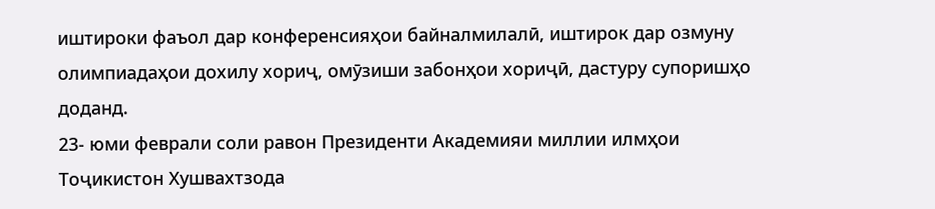иштироки фаъол дар конференсияҳои байналмилалӣ, иштирок дар озмуну олимпиадаҳои дохилу хориҷ, омӯзиши забонҳои хориҷӣ, дастуру супоришҳо доданд.
23- юми феврали соли равон Президенти Академияи миллии илмҳои Тоҷикистон Хушвахтзода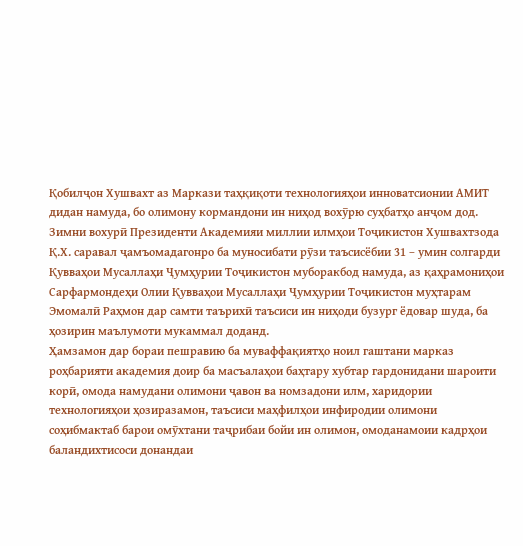Қобилҷон Хушвахт аз Маркази таҳқиқоти технологияҳои инноватсионии АМИТ дидан намуда, бо олимону кормандони ин ниҳод вохӯрю суҳбатҳо анҷом дод.
Зимни вохурӣ Президенти Академияи миллии илмҳои Тоҷикистон Хушвахтзода Қ.Х. саравал ҷамъомадагонро ба муносибати рӯзи таъсисёбии 31 – умин солгарди Қувваҳои Мусаллаҳи Ҷумҳурии Тоҷикистон муборакбод намуда, аз қаҳрамониҳои Сарфармондеҳи Олии Қувваҳои Мусаллаҳи Ҷумҳурии Тоҷикистон муҳтарам Эмомалӣ Раҳмон дар самти таърихӣ таъсиси ин ниҳоди бузург ёдовар шуда, ба ҳозирин маълумоти мукаммал доданд.
Ҳамзамон дар бораи пешравию ба муваффақиятҳо ноил гаштани марказ роҳбарияти академия доир ба масъалаҳои баҳтару хубтар гардонидани шароити корӣ, омода намудани олимони ҷавон ва номзадони илм, харидории технологияҳои ҳозиразамон, таъсиси маҳфилҳои инфиродии олимони соҳибмактаб барои омӯхтани таҷрибаи бойи ин олимон, омоданамоии кадрҳои баландихтисоси донандаи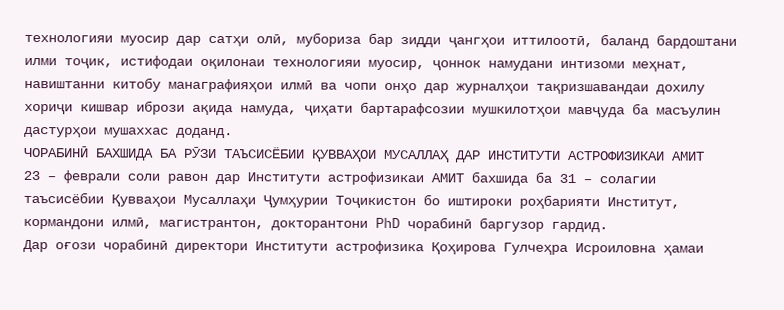технологияи муосир дар сатҳи олӣ, мубориза бар зидди ҷангҳои иттилоотӣ, баланд бардоштани илми тоҷик, истифодаи оқилонаи технологияи муосир, ҷоннок намудани интизоми меҳнат, навиштанни китобу манаграфияҳои илмӣ ва чопи онҳо дар журналҳои тақризшавандаи дохилу хориҷи кишвар ибрози ақида намуда, ҷиҳати бартарафсозии мушкилотҳои мавҷуда ба масъулин дастурҳои мушаххас доданд.
ЧОРАБИНӢ БАХШИДА БА РӮЗИ ТАЪСИСЁБИИ ҚУВВАҲОИ МУСАЛЛАҲ ДАР ИНСТИТУТИ АСТРОФИЗИКАИ АМИТ
23 – феврали соли равон дар Институти астрофизикаи АМИТ бахшида ба 31 – солагии таъсисёбии Қувваҳои Мусаллаҳи Ҷумҳурии Тоҷикистон бо иштироки роҳбарияти Институт, кормандони илмӣ, магистрантон, докторантони PhD чорабинӣ баргузор гардид.
Дар оғози чорабинӣ директори Институти астрофизика Қоҳирова Гулчеҳра Исроиловна ҳамаи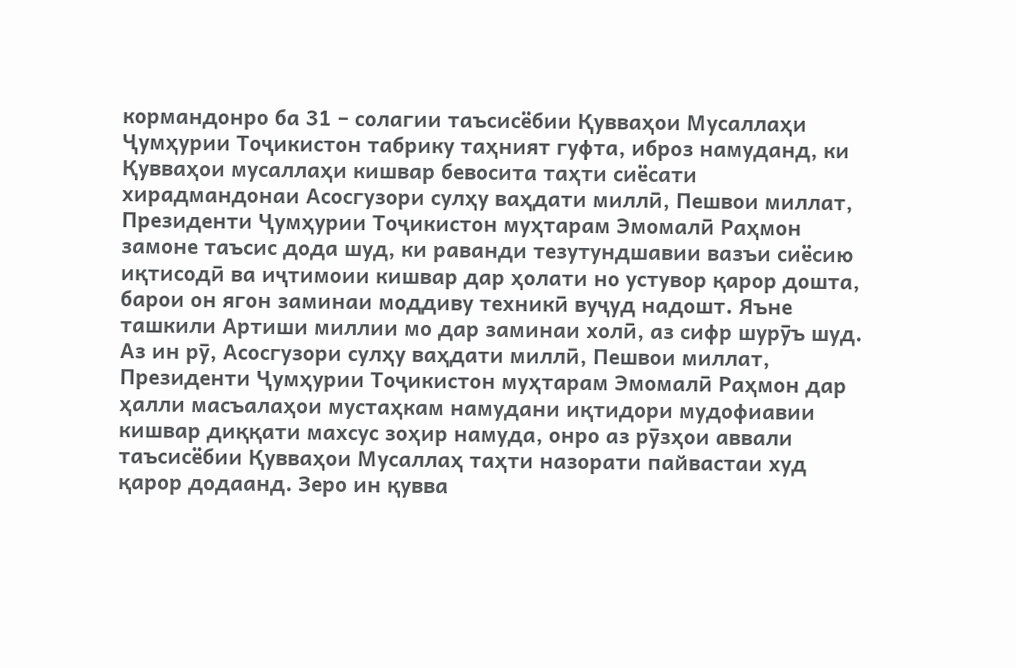кормандонро ба 31 – солагии таъсисёбии Қувваҳои Мусаллаҳи Ҷумҳурии Тоҷикистон табрику таҳният гуфта, иброз намуданд, ки Қувваҳои мусаллаҳи кишвар бевосита таҳти сиёсати хирадмандонаи Асосгузори сулҳу ваҳдати миллӣ, Пешвои миллат, Президенти Ҷумҳурии Тоҷикистон муҳтарам Эмомалӣ Раҳмон замоне таъсис дода шуд, ки раванди тезутундшавии вазъи сиёсию иқтисодӣ ва иҷтимоии кишвар дар ҳолати но устувор қарор дошта, барои он ягон заминаи моддиву техникӣ вуҷуд надошт. Яъне ташкили Артиши миллии мо дар заминаи холӣ, аз сифр шурӯъ шуд. Аз ин рӯ, Асосгузори сулҳу ваҳдати миллӣ, Пешвои миллат, Президенти Ҷумҳурии Тоҷикистон муҳтарам Эмомалӣ Раҳмон дар ҳалли масъалаҳои мустаҳкам намудани иқтидори мудофиавии кишвар диққати махсус зоҳир намуда, онро аз рӯзҳои аввали таъсисёбии Қувваҳои Мусаллаҳ таҳти назорати пайвастаи худ қарор додаанд. Зеро ин қувва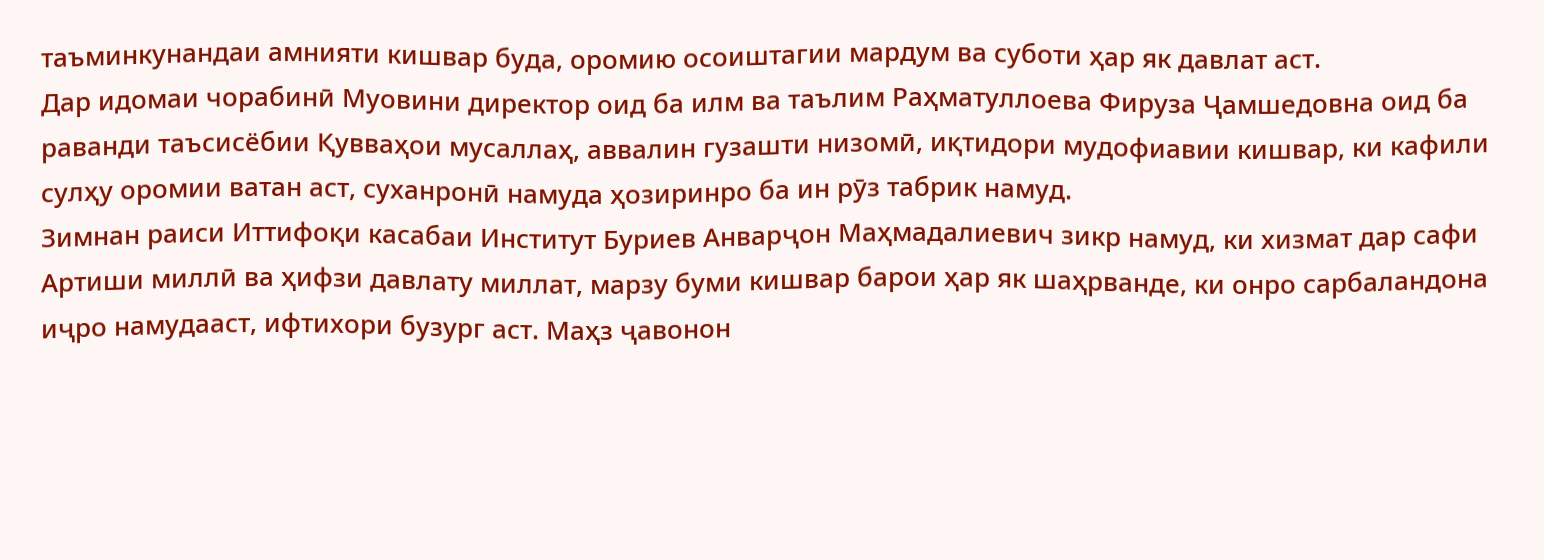таъминкунандаи амнияти кишвар буда, оромию осоиштагии мардум ва суботи ҳар як давлат аст.
Дар идомаи чорабинӣ Муовини директор оид ба илм ва таълим Раҳматуллоева Фируза Ҷамшедовна оид ба раванди таъсисёбии Қувваҳои мусаллаҳ, аввалин гузашти низомӣ, иқтидори мудофиавии кишвар, ки кафили сулҳу оромии ватан аст, суханронӣ намуда ҳозиринро ба ин рӯз табрик намуд.
Зимнан раиси Иттифоқи касабаи Институт Буриев Анварҷон Маҳмадалиевич зикр намуд, ки хизмат дар сафи Артиши миллӣ ва ҳифзи давлату миллат, марзу буми кишвар барои ҳар як шаҳрванде, ки онро сарбаландона иҷро намудааст, ифтихори бузург аст. Маҳз ҷавонон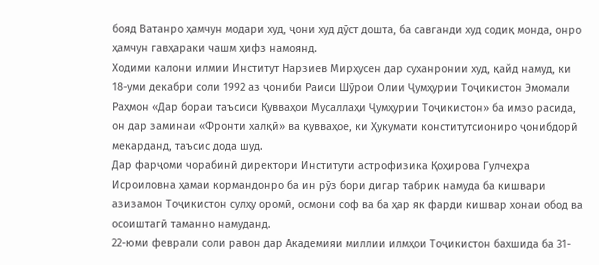бояд Ватанро ҳамчун модари худ, ҷони худ дӯст дошта, ба савганди худ содиқ монда, онро ҳамчун гавҳараки чашм ҳифз намоянд.
Ходими калони илмии Институт Нарзиев Мирҳусен дар суханронии худ, қайд намуд, ки 18-уми декабри соли 1992 аз ҷониби Раиси Шӯрои Олии Ҷумҳурии Тоҷикистон Эмомали Раҳмон «Дар бораи таъсиси Қувваҳои Мусаллаҳи Ҷумҳурии Тоҷикистон» ба имзо расида, он дар заминаи «Фронти халқӣ» ва қувваҳое, ки Ҳукумати конститутсиониро ҷонибдорӣ мекарданд, таъсис дода шуд.
Дар фарҷоми чорабинӣ директори Институти астрофизика Қоҳирова Гулчеҳра Исроиловна ҳамаи кормандонро ба ин рӯз бори дигар табрик намуда ба кишвари азизамон Тоҷикистон сулҳу оромӣ, осмони соф ва ба ҳар як фарди кишвар хонаи обод ва осоиштагӣ таманно намуданд.
22-юми феврали соли равон дар Академияи миллии илмҳои Тоҷикистон бахшида ба 31-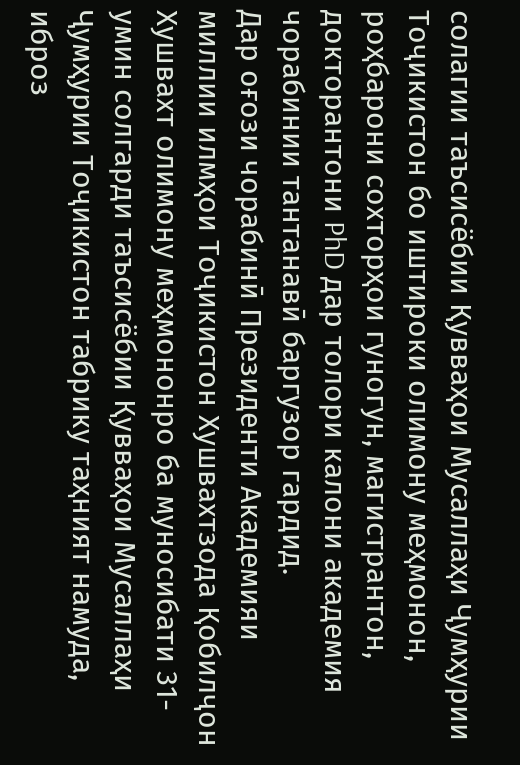солагии таъсисёбии Қувваҳои Мусаллаҳи Ҷумҳурии Тоҷикистон бо иштироки олимону меҳмонон, роҳбарони сохторҳои гуногун, магистрантон, докторантони PhD дар толори калони академия чорабинии тантанавӣ баргузор гардид.
Дар оғози чорабинӣ Президенти Академияи миллии илмҳои Тоҷикистон Хушвахтзода Қобилҷон Хушвахт олимону меҳмононро ба муносибати 31-умин солгарди таъсисёбии Қувваҳои Мусаллаҳи Ҷумҳурии Тоҷикистон табрику таҳният намуда, иброз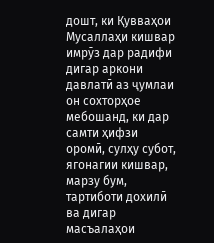дошт, ки Қувваҳои Мусаллаҳи кишвар имрӯз дар радифи дигар аркони давлатӣ аз ҷумлаи он сохторҳое мебошанд, ки дар самти ҳифзи оромӣ, сулҳу субот, ягонагии кишвар, марзу бум, тартиботи дохилӣ ва дигар масъалаҳои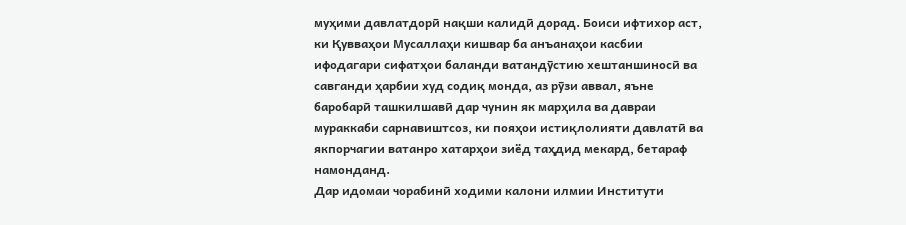муҳими давлатдорӣ нақши калидӣ дорад. Боиси ифтихор аст, ки Қувваҳои Мусаллаҳи кишвар ба анъанаҳои касбии ифодагари сифатҳои баланди ватандӯстию хештаншиносӣ ва савганди ҳарбии худ содиқ монда, аз рӯзи аввал, яъне баробарӣ ташкилшавӣ дар чунин як марҳила ва давраи мураккаби сарнавиштсоз, ки пояҳои истиқлолияти давлатӣ ва якпорчагии ватанро хатарҳои зиёд таҳдид мекард, бетараф намонданд.
Дар идомаи чорабинӣ ходими калони илмии Институти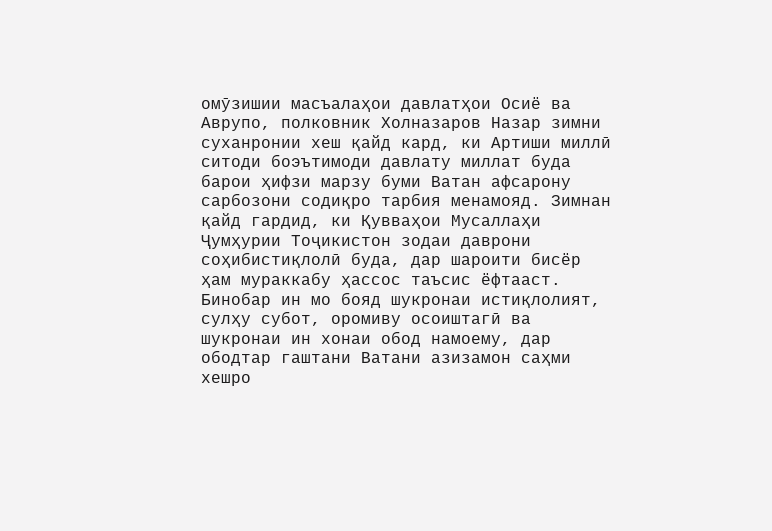омӯзишии масъалаҳои давлатҳои Осиё ва Аврупо, полковник Холназаров Назар зимни суханронии хеш қайд кард, ки Артиши миллӣ ситоди боэътимоди давлату миллат буда барои ҳифзи марзу буми Ватан афсарону сарбозони содиқро тарбия менамояд. Зимнан қайд гардид, ки Қувваҳои Мусаллаҳи Ҷумҳурии Тоҷикистон зодаи даврони соҳибистиқлолӣ буда, дар шароити бисёр ҳам мураккабу ҳассос таъсис ёфтааст. Бинобар ин мо бояд шукронаи истиқлолият, сулҳу субот, оромиву осоиштагӣ ва шукронаи ин хонаи обод намоему, дар ободтар гаштани Ватани азизамон саҳми хешро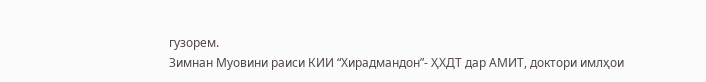гузорем.
Зимнан Муовини раиси КИИ “Хирадмандон”- ҲХДТ дар АМИТ, доктори имлҳои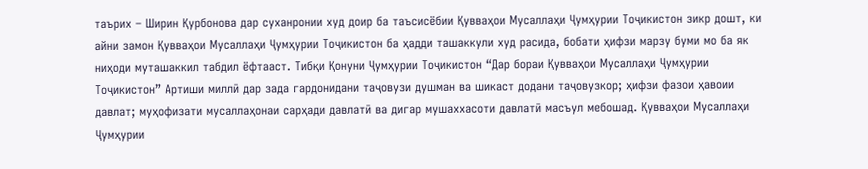таърих – Ширин Қурбонова дар суханронии худ доир ба таъсисёбии Қувваҳои Мусаллаҳи Ҷумҳурии Тоҷикистон зикр дошт, ки айни замон Қувваҳои Мусаллаҳи Ҷумҳурии Тоҷикистон ба ҳадди ташаккули худ расида, бобати ҳифзи марзу буми мо ба як ниҳоди муташаккил табдил ёфтааст. Тибқи Қонуни Ҷумҳурии Тоҷикистон “Дар бораи Қувваҳои Мусаллаҳи Ҷумҳурии Тоҷикистон” Артиши миллӣ дар зада гардонидани таҷовузи душман ва шикаст додани таҷовузкор; ҳифзи фазои ҳавоии давлат; муҳофизати мусаллаҳонаи сарҳади давлатӣ ва дигар мушаххасоти давлатӣ масъул мебошад. Қувваҳои Мусаллаҳи Ҷумҳурии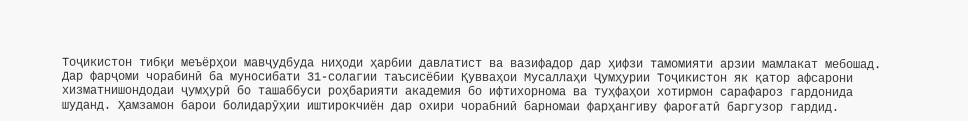Тоҷикистон тибқи меъёрҳои мавҷудбуда ниҳоди ҳарбии давлатист ва вазифадор дар ҳифзи тамомияти арзии мамлакат мебошад.
Дар фарҷоми чорабинӣ ба муносибати 31-солагии таъсисёбии Қувваҳои Мусаллаҳи Ҷумҳурии Тоҷикистон як қатор афсарони хизматнишондодаи ҷумҳурӣ бо ташаббуси роҳбарияти академия бо ифтихорнома ва туҳфаҳои хотирмон сарафароз гардонида шуданд. Ҳамзамон барои болидарӯҳии иштирокчиён дар охири чорабниӣ барномаи фарҳангиву фароғатӣ баргузор гардид.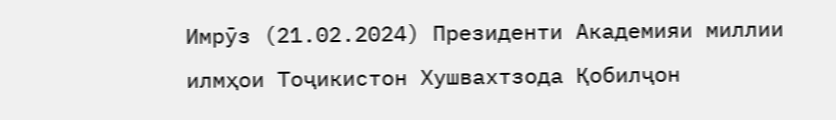Имрӯз (21.02.2024) Президенти Академияи миллии илмҳои Тоҷикистон Хушвахтзода Қобилҷон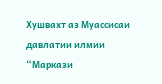Хушвахт аз Муассисаи давлатии илмии “Маркази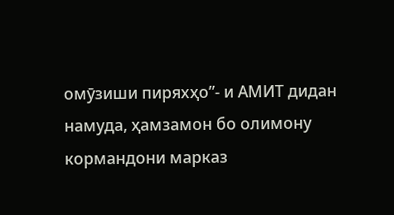омӯзиши пиряхҳо”- и АМИТ дидан намуда, ҳамзамон бо олимону кормандони марказ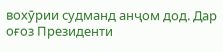вохӯрии судманд анҷом дод. Дар оғоз Президенти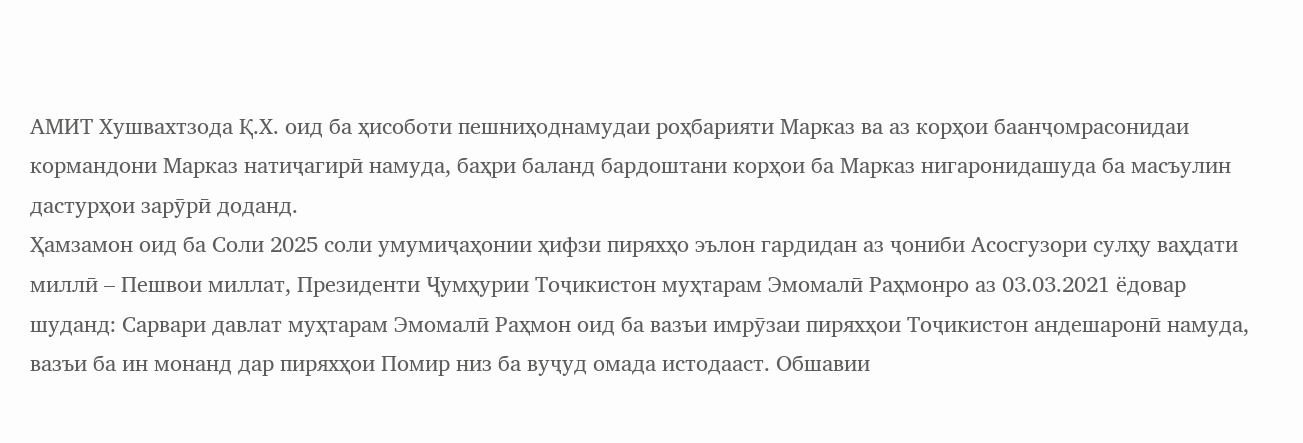АМИТ Хушвахтзода Қ.Х. оид ба ҳисоботи пешниҳоднамудаи роҳбарияти Марказ ва аз корҳои баанҷомрасонидаи кормандони Марказ натиҷагирӣ намуда, баҳри баланд бардоштани корҳои ба Марказ нигаронидашуда ба масъулин дастурҳои зарӯрӣ доданд.
Ҳамзамон оид ба Соли 2025 соли умумиҷаҳонии ҳифзи пиряхҳо эълон гардидан аз ҷониби Асосгузори сулҳу ваҳдати миллӣ – Пешвои миллат, Президенти Ҷумҳурии Тоҷикистон муҳтарам Эмомалӣ Раҳмонро аз 03.03.2021 ёдовар шуданд: Сарвари давлат муҳтарам Эмомалӣ Раҳмон оид ба вазъи имрӯзаи пиряхҳои Тоҷикистон андешаронӣ намуда, вазъи ба ин монанд дар пиряхҳои Помир низ ба вуҷуд омада истодааст. Обшавии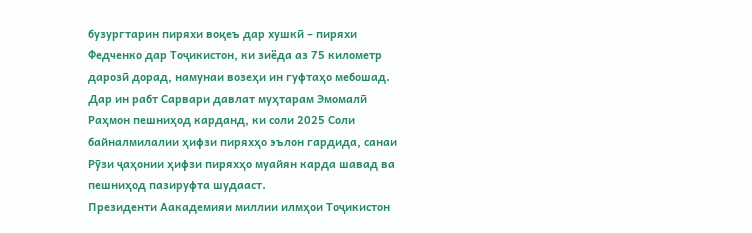бузургтарин пиряхи воқеъ дар хушкӣ – пиряхи Федченко дар Тоҷикистон, ки зиёда аз 75 километр дарозӣ дорад, намунаи возеҳи ин гуфтаҳо мебошад. Дар ин рабт Сарвари давлат муҳтарам Эмомалӣ Раҳмон пешниҳод карданд, ки соли 2025 Соли байналмилалии ҳифзи пиряхҳо эълон гардида, санаи Рӯзи ҷаҳонии ҳифзи пиряхҳо муайян карда шавад ва пешниҳод пазируфта шудааст.
Президенти Аакадемияи миллии илмҳои Тоҷикистон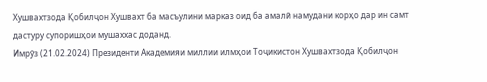Хушвахтзода Қобилҷон Хушвахт ба масъулини марказ оид ба амалӣ намудани корҳо дар ин самт дастуру супоришҳои мушаххас доданд.
Имрӯз (21.02.2024) Президенти Академияи миллии илмҳои Тоҷикистон Хушвахтзода Қобилҷон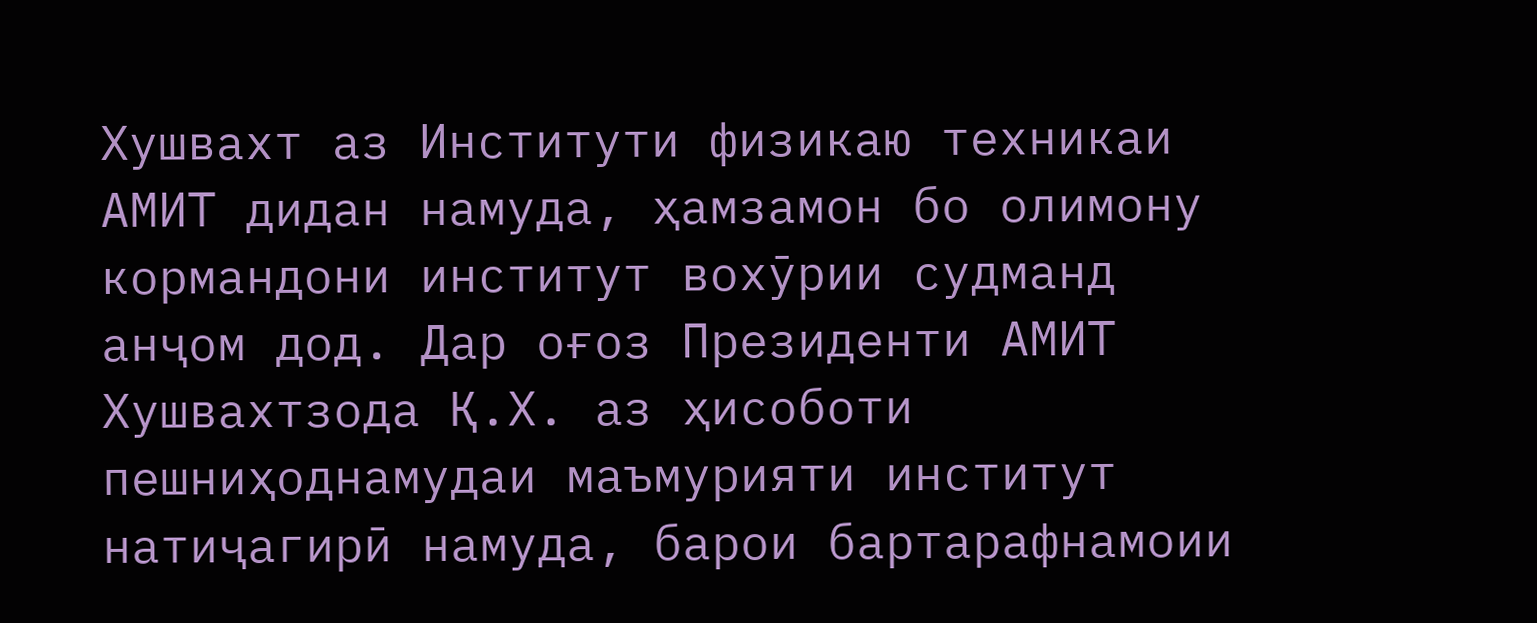Хушвахт аз Институти физикаю техникаи АМИТ дидан намуда, ҳамзамон бо олимону кормандони институт вохӯрии судманд анҷом дод. Дар оғоз Президенти АМИТ Хушвахтзода Қ.Х. аз ҳисоботи пешниҳоднамудаи маъмурияти институт натиҷагирӣ намуда, барои бартарафнамоии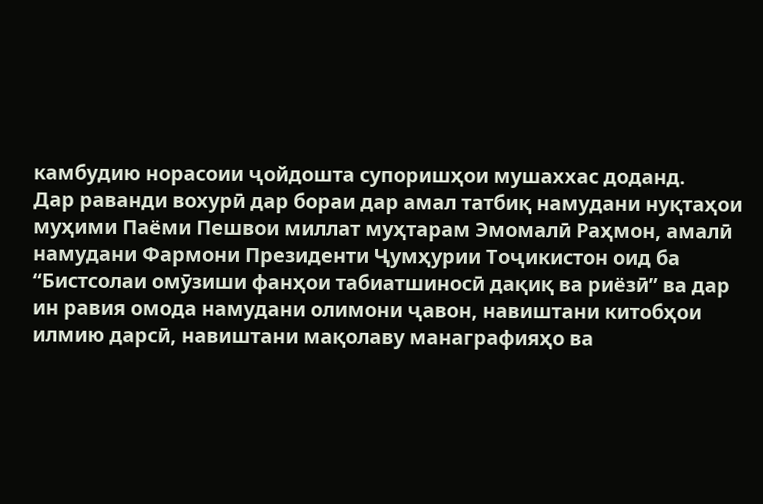камбудию норасоии ҷойдошта супоришҳои мушаххас доданд.
Дар раванди вохурӣ дар бораи дар амал татбиқ намудани нуқтаҳои муҳими Паёми Пешвои миллат муҳтарам Эмомалӣ Раҳмон, амалӣ намудани Фармони Президенти Ҷумҳурии Тоҷикистон оид ба “Бистсолаи омӯзиши фанҳои табиатшиносӣ дақиқ ва риёзӣ” ва дар ин равия омода намудани олимони ҷавон, навиштани китобҳои илмию дарсӣ, навиштани мақолаву манаграфияҳо ва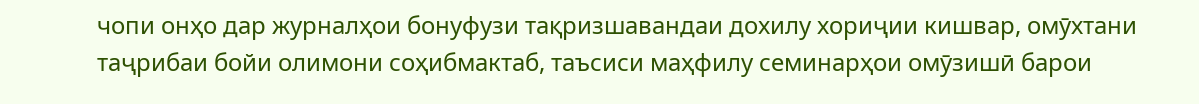чопи онҳо дар журналҳои бонуфузи тақризшавандаи дохилу хориҷии кишвар, омӯхтани таҷрибаи бойи олимони соҳибмактаб, таъсиси маҳфилу семинарҳои омӯзишӣ барои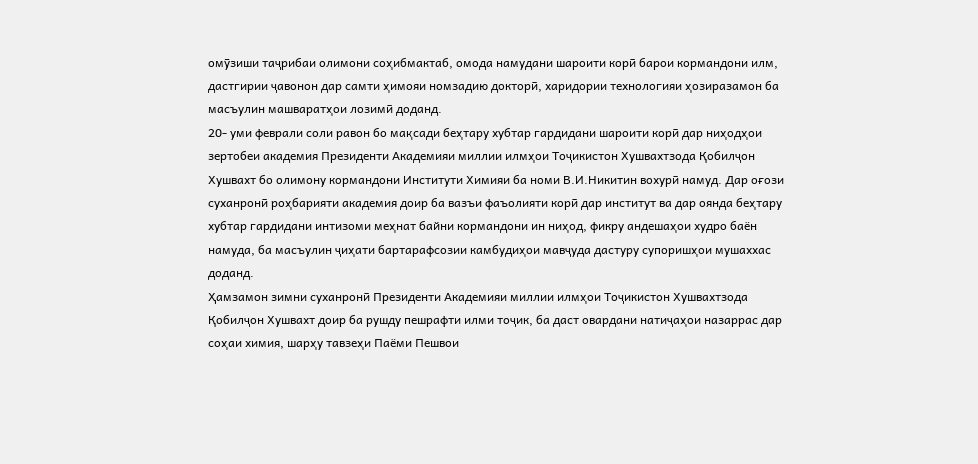омӯзиши таҷрибаи олимони соҳибмактаб, омода намудани шароити корӣ барои кормандони илм, дастгирии ҷавонон дар самти ҳимояи номзадию докторӣ, харидории технологияи ҳозиразамон ба масъулин машваратҳои лозимӣ доданд.
20- уми феврали соли равон бо мақсади беҳтару хубтар гардидани шароити корӣ дар ниҳодҳои зертобеи академия Президенти Академияи миллии илмҳои Тоҷикистон Хушвахтзода Қобилҷон Хушвахт бо олимону кормандони Институти Химияи ба номи В.И.Никитин вохурӣ намуд. Дар оғози суханронӣ роҳбарияти академия доир ба вазъи фаъолияти корӣ дар институт ва дар оянда беҳтару хубтар гардидани интизоми меҳнат байни кормандони ин ниҳод, фикру андешаҳои худро баён намуда, ба масъулин ҷиҳати бартарафсозии камбудиҳои мавҷуда дастуру супоришҳои мушаххас доданд.
Ҳамзамон зимни суханронӣ Президенти Академияи миллии илмҳои Тоҷикистон Хушвахтзода Қобилҷон Хушвахт доир ба рушду пешрафти илми тоҷик, ба даст овардани натиҷаҳои назаррас дар соҳаи химия, шарҳу тавзеҳи Паёми Пешвои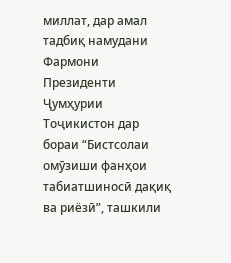миллат, дар амал тадбиқ намудани Фармони Президенти Ҷумҳурии Тоҷикистон дар бораи “Бистсолаи омӯзиши фанҳои табиатшиносӣ дақиқ ва риёзӣ”, ташкили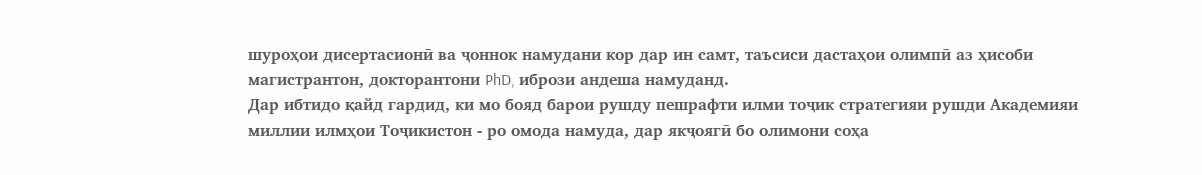шуроҳои дисертасионӣ ва ҷоннок намудани кор дар ин самт, таъсиси дастаҳои олимпӣ аз ҳисоби магистрантон, докторантони PhD, ибрози андеша намуданд.
Дар ибтидо қайд гардид, ки мо бояд барои рушду пешрафти илми тоҷик стратегияи рушди Академияи миллии илмҳои Тоҷикистон - ро омода намуда, дар якҷоягӣ бо олимони соҳа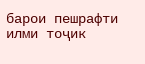барои пешрафти илми тоҷик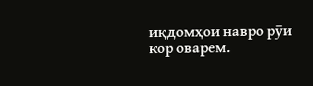иқдомҳои навро рӯи кор оварем.